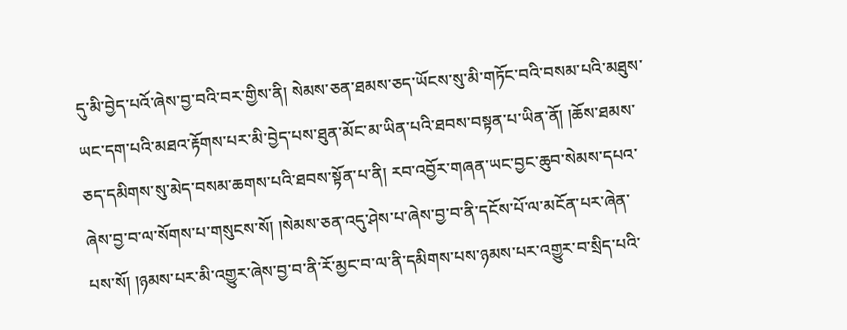དུ་མི་བྱེད་པའོ་ཞེས་བྱ་བའི་བར་གྱིས་ནི། སེམས་ཅན་ཐམས་ཅད་ཡོངས་སུ་མི་གཏོང་བའི་བསམ་པའི་མཐུས་ཡང་དག་པའི་མཐའ་རྟོགས་པར་མི་བྱེད་པས་ཐུན་མོང་མ་ཡིན་པའི་ཐབས་བསྟན་པ་ཡིན་ནོ། །ཆོས་ཐམས་ཅད་དམིགས་སུ་མེད་བསམ་ཆགས་པའི་ཐབས་སྟོན་པ་ནི། རབ་འབྱོར་གཞན་ཡང་བྱང་ཆུབ་སེམས་དཔའ་ཞེས་བྱ་བ་ལ་སོགས་པ་གསུངས་སོ། །སེམས་ཅན་འདུ་ཤེས་པ་ཞེས་བྱ་བ་ནི་དངོས་པོ་ལ་མངོན་པར་ཞེན་པས་སོ། །ཉམས་པར་མི་འགྱུར་ཞེས་བྱ་བ་ནི་རོ་མྱང་བ་ལ་ནི་དམིགས་པས་ཉམས་པར་འགྱུར་བ་སྲིད་པའི་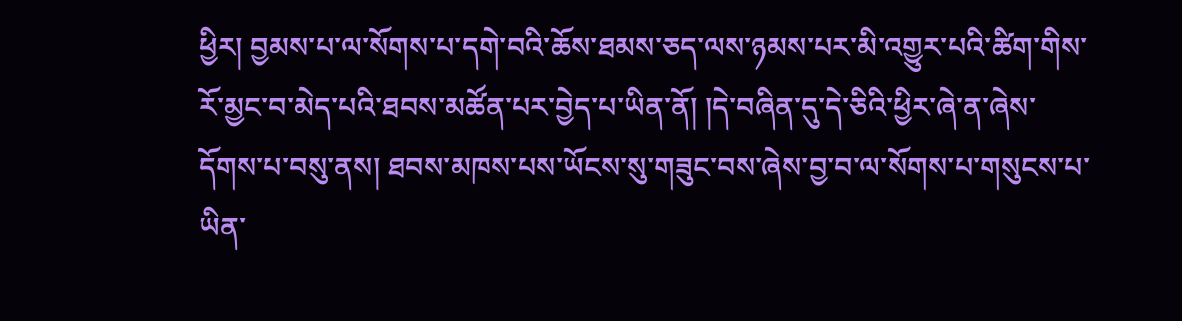ཕྱིར། བྱམས་པ་ལ་སོགས་པ་དགེ་བའི་ཆོས་ཐམས་ཅད་ལས་ཉམས་པར་མི་འགྱུར་པའི་ཚིག་གིས་རོ་མྱང་བ་མེད་པའི་ཐབས་མཚོན་པར་བྱེད་པ་ཡིན་ནོ། །དེ་བཞིན་དུ་དེ་ཅིའི་ཕྱིར་ཞེ་ན་ཞེས་དོགས་པ་བསུ་ནས། ཐབས་མཁས་པས་ཡོངས་སུ་གཟུང་བས་ཞེས་བྱ་བ་ལ་སོགས་པ་གསུངས་པ་ཡིན་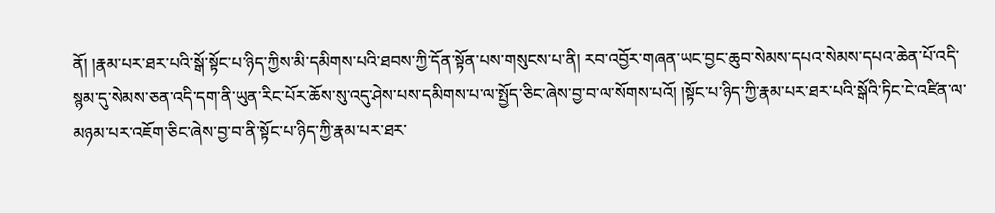ནོ། །རྣམ་པར་ཐར་པའི་སྒོ་སྟོང་པ་ཉིད་ཀྱིས་མི་དམིགས་པའི་ཐབས་ཀྱི་དོན་སྟོན་པས་གསུངས་པ་ནི། རབ་འབྱོར་གཞན་ཡང་བྱང་ཆུབ་སེམས་དཔའ་སེམས་དཔའ་ཆེན་པོ་འདི་སྙམ་དུ་སེམས་ཅན་འདི་དག་ནི་ཡུན་རིང་པོར་ཆོས་སུ་འདུ་ཤེས་པས་དམིགས་པ་ལ་སྤྱོད་ཅིང་ཞེས་བྱ་བ་ལ་སོགས་པའོ། །སྟོང་པ་ཉིད་ཀྱི་རྣམ་པར་ཐར་པའི་སྒོའི་ཏིང་ངེ་འཛིན་ལ་མཉམ་པར་འཇོག་ཅིང་ཞེས་བྱ་བ་ནི་སྟོང་པ་ཉིད་ཀྱི་རྣམ་པར་ཐར་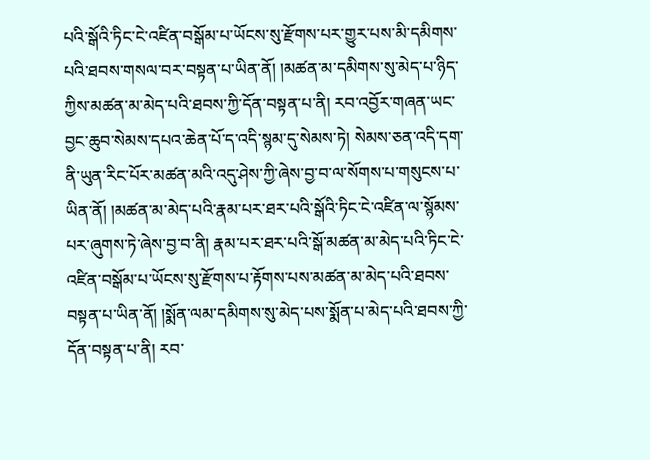པའི་སྒོའི་ཏིང་ངེ་འཛིན་བསྒོམ་པ་ཡོངས་སུ་རྫོགས་པར་གྱུར་པས་མི་དམིགས་པའི་ཐབས་གསལ་བར་བསྟན་པ་ཡིན་ནོ། །མཚན་མ་དམིགས་སུ་མེད་པ་ཉིད་ཀྱིས་མཚན་མ་མེད་པའི་ཐབས་ཀྱི་དོན་བསྟན་པ་ནི། རབ་འབྱོར་གཞན་ཡང་བྱང་ཆུབ་སེམས་དཔའ་ཆེན་པོ་ད་འདི་སྙམ་དུ་སེམས་ཏེ། སེམས་ཅན་འདི་དག་ནི་ཡུན་རིང་པོར་མཚན་མའི་འདུ་ཤེས་ཀྱི་ཞེས་བྱ་བ་ལ་སོགས་པ་གསུངས་པ་ཡིན་ནོ། །མཚན་མ་མེད་པའི་རྣམ་པར་ཐར་པའི་སྒོའི་ཏིང་ངེ་འཛིན་ལ་སྙོམས་པར་ཞུགས་ཏེ་ཞེས་བྱ་བ་ནི། རྣམ་པར་ཐར་པའི་སྒོ་མཚན་མ་མེད་པའི་ཏིང་ངེ་འཛིན་བསྒོམ་པ་ཡོངས་སུ་རྫོགས་པ་རྟོགས་པས་མཚན་མ་མེད་པའི་ཐབས་བསྟན་པ་ཡིན་ནོ། །སྨོན་ལམ་དམིགས་སུ་མེད་པས་སྨོན་པ་མེད་པའི་ཐབས་ཀྱི་དོན་བསྟན་པ་ནི། རབ་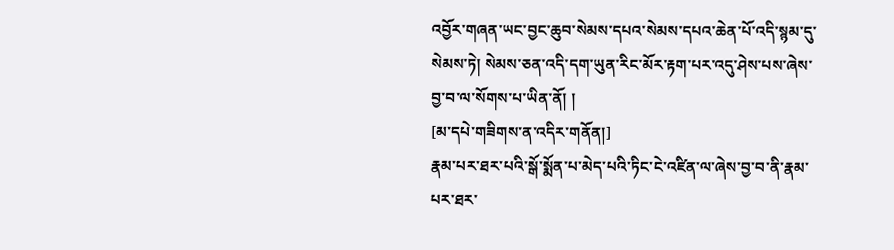འབྱོར་གཞན་ཡང་བྱང་ཆུབ་སེམས་དཔའ་སེམས་དཔའ་ཆེན་པོ་འདི་སྙམ་དུ་སེམས་ཏེ། སེམས་ཅན་འདི་དག་ཡུན་རིང་མོར་རྟག་པར་འདུ་ཤེས་པས་ཞེས་བྱ་བ་ལ་སོགས་པ་ཡིན་ནོ། །
[མ་དཔེ་གཟིགས་ན་འདིར་གནོན།]
རྣམ་པར་ཐར་པའི་སྒོ་སྨོན་པ་མེད་པའི་ཏིང་ངེ་འཛིན་ལ་ཞེས་བྱ་བ་ནི་རྣམ་པར་ཐར་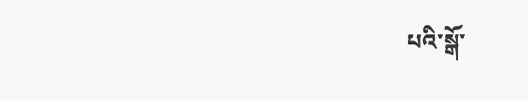པའི་སྒོ་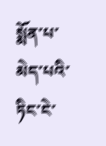སྨོན་པ་མེད་པའི་ཏིང་ངེ་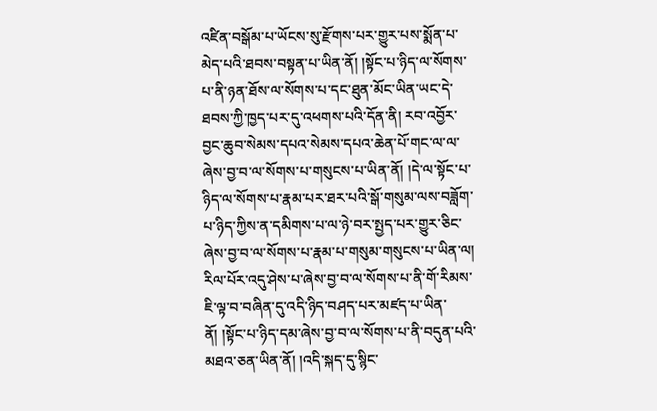འཛིན་བསྒོམ་པ་ཡོངས་སུ་རྫོགས་པར་གྱུར་པས་སྨོན་པ་མེད་པའི་ཐབས་བསྟན་པ་ཡིན་ནོ། །སྟོང་པ་ཉིད་ལ་སོགས་པ་ནི་ཉན་ཐོས་ལ་སོགས་པ་དང་ཐུན་མོང་ཡིན་ཡང་དེ་ཐབས་ཀྱི་ཁྱད་པར་དུ་འཕགས་པའི་དོན་ནི། རབ་འབྱོར་བྱང་ཆུབ་སེམས་དཔའ་སེམས་དཔའ་ཆེན་པོ་གང་ལ་ལ་ཞེས་བྱ་བ་ལ་སོགས་པ་གསུངས་པ་ཡིན་ནོ། །དེ་ལ་སྟོང་པ་ཉིད་ལ་སོགས་པ་རྣམ་པར་ཐར་པའི་སྒོ་གསུམ་ལས་བཟློག་པ་ཉིད་ཀྱིས་ན་དམིགས་པ་ལ་ཉེ་བར་སྤྱད་པར་གྱུར་ཅིང་ཞེས་བྱ་བ་ལ་སོགས་པ་རྣམ་པ་གསུམ་གསུངས་པ་ཡིན་ལ། རིལ་པོར་འདུ་ཤེས་པ་ཞེས་བྱ་བ་ལ་སོགས་པ་ནི་གོ་རིམས་ཇི་ལྟ་བ་བཞིན་དུ་འདི་ཉིད་བཤད་པར་མཛད་པ་ཡིན་ནོ། །སྟོང་པ་ཉིད་དམ་ཞེས་བྱ་བ་ལ་སོགས་པ་ནི་བདུན་པའི་མཐའ་ཅན་ཡིན་ནོ། །འདི་སྐད་དུ་སྙིང་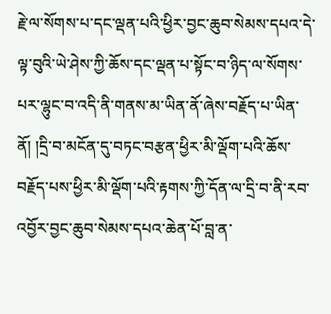རྗེ་ལ་སོགས་པ་དང་ལྡན་པའི་ཕྱིར་བྱང་ཆུབ་སེམས་དཔའ་དེ་ལྟ་བུའི་ཡེ་ཤེས་ཀྱི་ཆོས་དང་ལྡན་པ་སྟོང་བ་ཉིད་ལ་སོགས་པར་ལྷུང་བ་འདི་ནི་གནས་མ་ཡིན་ནོ་ཞེས་བརྗོད་པ་ཡིན་ནོ། །དྲི་བ་མངོན་དུ་བཏང་བརྩན་ཕྱིར་མི་ལྡོག་པའི་ཆོས་བརྗོད་པས་ཕྱིར་མི་ལྡོག་པའི་རྟགས་ཀྱི་དོན་ལ་དྲི་བ་ནི་རབ་འབྱོར་བྱང་ཆུབ་སེམས་དཔའ་ཆེན་པོ་བླ་ན་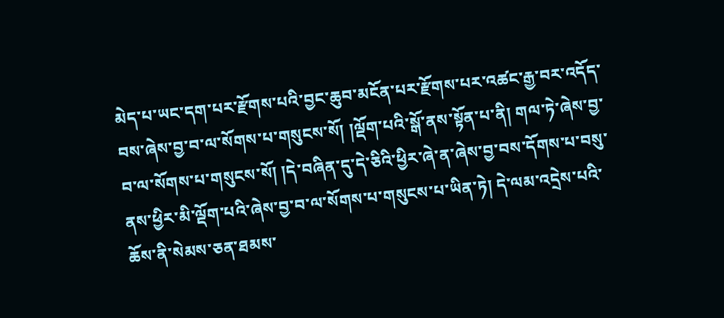མེད་པ་ཡང་དག་པར་རྫོགས་པའི་བྱང་ཆུབ་མངོན་པར་རྫོགས་པར་འཚང་རྒྱ་བར་འདོད་བས་ཞེས་བྱ་བ་ལ་སོགས་པ་གསུངས་སོ། །ལྡོག་པའི་སྒོ་ནས་སྟོན་པ་ནི། གལ་ཏེ་ཞེས་བྱ་བ་ལ་སོགས་པ་གསུངས་སོ། །དེ་བཞིན་དུ་དེ་ཅིའི་ཕྱིར་ཞེ་ན་ཞེས་བྱ་བས་དོགས་པ་བསུ་ནས་ཕྱིར་མི་ལྡོག་པའི་ཞེས་བྱ་བ་ལ་སོགས་པ་གསུངས་པ་ཡིན་ཏེ། དེ་ལམ་འདྲེས་པའི་ཆོས་ནི་སེམས་ཅན་ཐམས་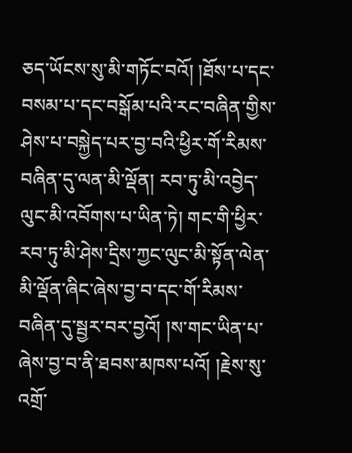ཅད་ཡོངས་སུ་མི་གཏོང་བའོ། །ཐོས་པ་དང་བསམ་པ་དང་བསྒོམ་པའི་རང་བཞིན་གྱིས་ཤེས་པ་བསྐྱེད་པར་བྱ་བའི་ཕྱིར་གོ་རིམས་བཞིན་དུ་ལན་མི་ལྡོན། རབ་ཏུ་མི་འབྱེད་ལུང་མི་འབོགས་པ་ཡིན་ཏེ། གང་གི་ཕྱིར་རབ་ཏུ་མི་ཤེས་དྲིས་ཀྱང་ལུང་མི་སྟོན་ལེན་མི་ལྡོན་ཞིང་ཞེས་བྱ་བ་དང་གོ་རིམས་བཞིན་དུ་སྦྱར་བར་བྱའོ། །ས་གང་ཡིན་པ་ཞེས་བྱ་བ་ནི་ཐབས་མཁས་པའོ། །རྗེས་སུ་འགྲོ་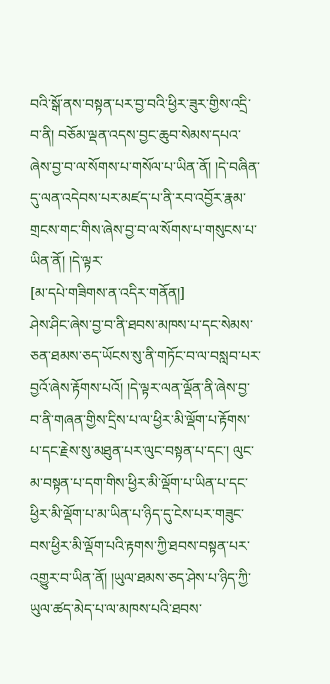བའི་སྒོ་ནས་བསྟན་པར་བྱ་བའི་ཕྱིར་ཟུར་གྱིས་འདྲི་བ་ནི། བཅོམ་ལྡན་འདས་བྱང་ཆུབ་སེམས་དཔའ་ཞེས་བྱ་བ་ལ་སོགས་པ་གསོལ་པ་ཡིན་ནོ། །དེ་བཞིན་དུ་ལན་འདེབས་པར་མཛད་པ་ནི་རབ་འབྱོར་རྣམ་གྲངས་གང་གིས་ཞེས་བྱ་བ་ལ་སོགས་པ་གསུངས་པ་ཡིན་ནོ། །དེ་ལྟར་
[མ་དཔེ་གཟིགས་ན་འདིར་གནོན།]
ཤེས་ཤིང་ཞེས་བྱ་བ་ནི་ཐབས་མཁས་པ་དང་སེམས་ཅན་ཐམས་ཅད་ཡོངས་སུ་ནི་གཏོང་བ་ལ་བསླབ་པར་བྱའོ་ཞེས་རྟོགས་པའོ། །དེ་ལྟར་ལན་ལྡོན་ནི་ཞེས་བྱ་བ་ནི་གཞན་གྱིས་དྲིས་པ་ལ་ཕྱིར་མི་ལྡོག་པ་རྟོགས་པ་དང་རྗེས་སུ་མཐུན་པར་ལུང་བསྟན་པ་དང་། ལུང་མ་བསྟན་པ་དག་གིས་ཕྱིར་མི་ལྡོག་པ་ཡིན་པ་དང་ཕྱིར་མི་ལྡོག་པ་མ་ཡིན་པ་ཉིད་དུ་ངེས་པར་གཟུང་བས་ཕྱིར་མི་ལྡོག་པའི་རྟགས་ཀྱི་ཐབས་བསྟན་པར་འགྱུར་བ་ཡིན་ནོ། །ཡུལ་ཐམས་ཅད་ཤེས་པ་ཉིད་ཀྱི་ཡུལ་ཚད་མེད་པ་ལ་མཁས་པའི་ཐབས་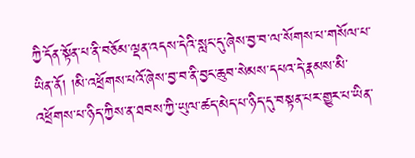ཀྱི་དོན་སྟོན་པ་ནི་བཅོམ་ལྡན་འདས་དེའི་སླང་དུ་ཞེས་བྱ་བ་ལ་སོགས་པ་གསོལ་པ་ཡིན་ནོ། །མི་འཕྲོགས་པའོ་ཞེས་བྱ་བ་ནི་བྱང་ཆུབ་སེམས་དཔའ་དེ་རྣམས་མི་འཕྲོགས་པ་ཉིད་ཀྱིས་ན་ཐབས་ཀྱི་ཡུལ་ཚད་མེད་པ་ཉིད་དུ་བསྟན་པར་གྱུར་པ་ཡིན་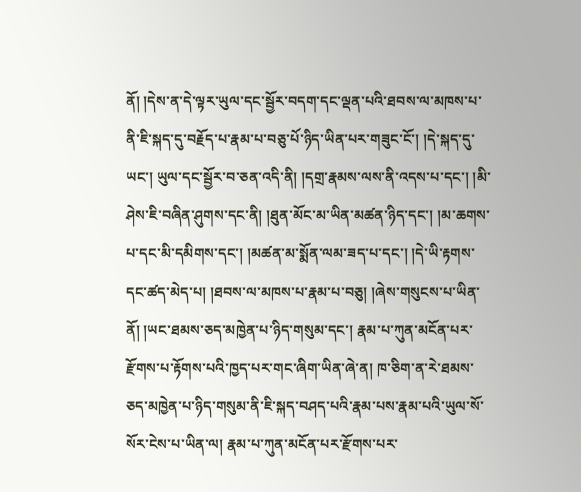ནོ། །དེས་ན་དེ་ལྟར་ཡུལ་དང་སྦྱོར་བདག་དང་ལྡན་པའི་ཐབས་ལ་མཁས་པ་ནི་ཇི་སྐད་དུ་བརྗོད་པ་རྣམ་པ་བཅུ་པོ་ཉིད་ཡིན་པར་གཟུང་ངོ་། །དེ་སྐད་དུ་ཡང་། ཡུལ་དང་སྦྱོར་བ་ཅན་འདི་ནི། །དགྲ་རྣམས་ལས་ནི་འདས་པ་དང་། །མི་ཤེས་ཇི་བཞིན་ཤུགས་དང་ནི། །ཐུན་མོང་མ་ཡིན་མཚན་ཉིད་དང་། །མ་ཆགས་པ་དང་མི་དམིགས་དང་། །མཚན་མ་སྨོན་ལམ་ཟད་པ་དང་། །དེ་ཡི་རྟགས་དང་ཚད་མེད་པ། །ཐབས་ལ་མཁས་པ་རྣམ་པ་བཅུ། །ཞེས་གསུངས་པ་ཡིན་ནོ། །ཡང་ཐམས་ཅད་མཁྱེན་པ་ཉིད་གསུམ་དང་། རྣམ་པ་ཀུན་མངོན་པར་རྫོགས་པ་རྟོགས་པའི་ཁྱད་པར་གང་ཞིག་ཡིན་ཞེ་ན། ཁ་ཅིག་ན་རེ་ཐམས་ཅད་མཁྱེན་པ་ཉིད་གསུམ་ནི་ཇི་སྐད་བཤད་པའི་རྣམ་པས་རྣམ་པའི་ཡུལ་སོ་སོར་ངེས་པ་ཡིན་ལ། རྣམ་པ་ཀུན་མངོན་པར་རྫོགས་པར་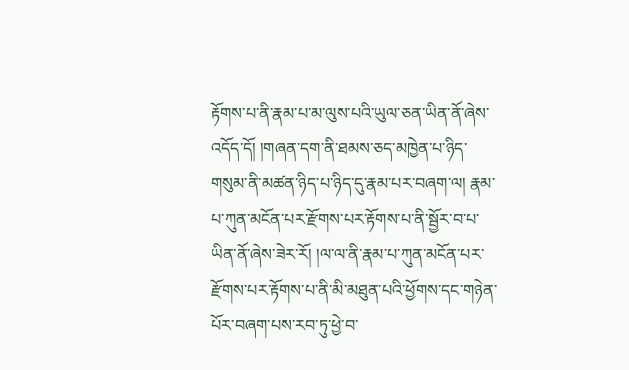རྟོགས་པ་ནི་རྣམ་པ་མ་ལུས་པའི་ཡུལ་ཅན་ཡིན་ནོ་ཞེས་འདོད་དོ། །གཞན་དག་ནི་ཐམས་ཅད་མཁྱེན་པ་ཉིད་གསུམ་ནི་མཚན་ཉིད་པ་ཉིད་དུ་རྣམ་པར་བཞག་ལ། རྣམ་པ་ཀུན་མངོན་པར་རྫོགས་པར་རྟོགས་པ་ནི་སྦྱོར་བ་པ་ཡིན་ནོ་ཞེས་ཟེར་རོ། །ལ་ལ་ནི་རྣམ་པ་ཀུན་མངོན་པར་རྫོགས་པར་རྟོགས་པ་ནི་མི་མཐུན་པའི་ཕྱོགས་དང་གཉེན་པོར་བཞག་པས་རབ་ཏུ་ཕྱེ་བ་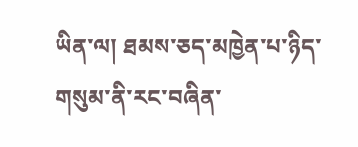ཡིན་ལ། ཐམས་ཅད་མཁྱེན་པ་ཉིད་གསུམ་ནི་རང་བཞིན་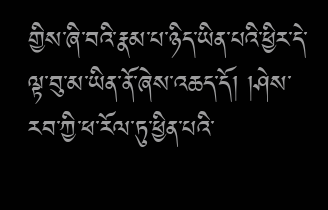གྱིས་ཞི་བའི་རྣམ་པ་ཉིད་ཡིན་པའི་ཕྱིར་དེ་ལྟ་བུ་མ་ཡིན་ནོ་ཞེས་འཆད་དོ། །ཤེས་རབ་ཀྱི་ཕ་རོལ་ཏུ་ཕྱིན་པའི་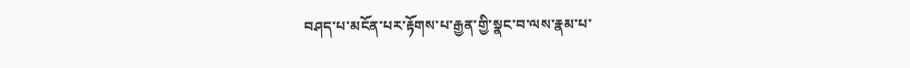བཤད་པ་མངོན་པར་རྟོགས་པ་རྒྱན་གྱི་སྣང་བ་ལས་རྣམ་པ་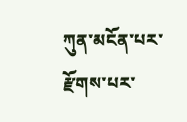ཀུན་མངོན་པར་རྫོགས་པར་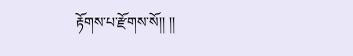རྟོགས་པ་རྫོགས་སོ།། །།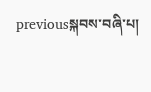previousསྐབས་བཞི་པ།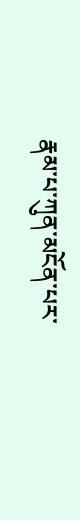རྣམ་པ་ཀུན་མངོན་པར་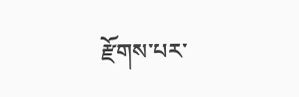རྫོགས་པར་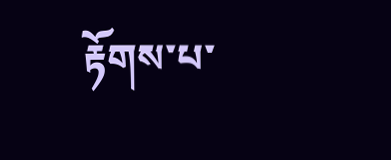རྟོགས་པ་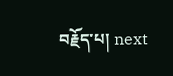བརྗོད་པ། next